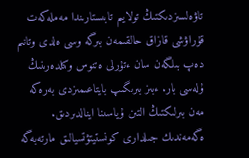تاۋەلسىزدىكتىڭ تولايىم تابىستارىندا مەملەكەت قۇراۋشى قازاق حالقىمەن بىرگە وسى ەلدى وتانىم دەپ بىلگەن سان ءتۇرلى ەتنوس وكىلدەرىنىڭ ۇلەسى بار. ءبىز بىرىگىپ بايتاعىمىزدى بەرەكە مەن بىرلىكتىڭ التىن ۇياسىنا اينالدىردىق. ەگەمەندىك جىلدارى كونستيتۋتسيالىق مارتەبەگە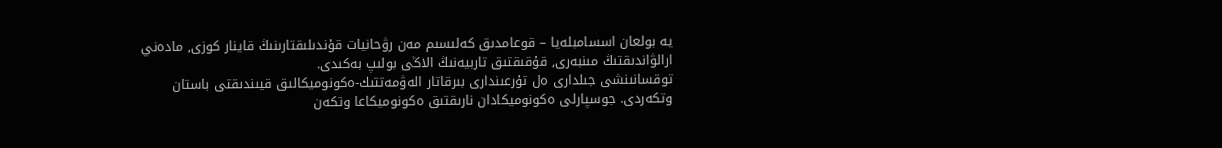يە بولعان اسسامبلەيا – قوعامدىق كەلىسىم مەن رۋحانيات قۇندىلىقتارىنىڭ قاينار كوزى, مادەني ارالۋاندىقتىڭ مىنبەرى, قۇقىقتىق تاربيەنىڭ الاڭى بولىپ بەكىدى.
توقسانىنشى جىلدارى ەل تۇرعىندارى بىرقاتار الەۋمەتتىك-ەكونوميكالىق قيىندىقتى باستان وتكەردى. جوسپارلى ەكونوميكادان نارىقتىق ەكونوميكاعا وتكەن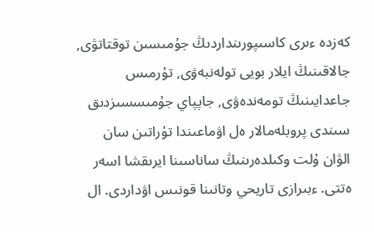كەزدە ءىرى كاسىپورىنداردىڭ جۇمىسىن توقتاتۋى, جالاقىنىڭ ايلار بويى تولەنبەۋى, تۇرمىس جاعدايىنىڭ تومەندەۋى, جاپپاي جۇمىسسىزدىق سىندى پروبلەمالار ەل اۋماعىندا تۇراتىن سان الۋان ۇلت وكىلدەرىنىڭ ساناسىنا ايرىقشا اسەر ەتتى. ءبىرازى تاريحي وتانىنا قونىس اۋداردى. ال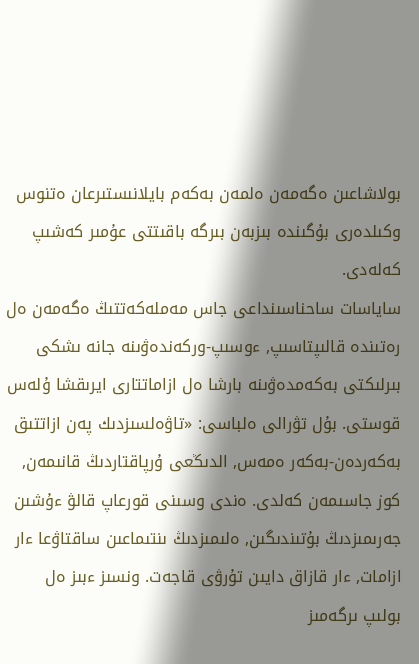بولاشاعىن ەگەمەن ەلمەن بەكەم بايلانىستىرعان ەتنوس وكىلدەرى بۇگىندە بىزبەن بىرگە باقىتتى عۇمىر كەشىپ كەلەدى.
ساياسات ساحناسىنداعى جاس مەملەكەتتىڭ ەگەمەن ەل رەتىندە قالىپتاسىپ, ءوسىپ-وركەندەۋىنە جانە ىشكى بىرلىكتى بەكەمدەۋىنە بارشا ەل ازاماتتارى ايرىقشا ۇلەس قوستى. بۇل تۋرالى ەلباسى: «تاۋەلسىزدىك پەن ازاتتىق بەكەردەن-بەكەر ەمەس, الدىڭعى ۇرپاقتاردىڭ قانىمەن, كوز جاسىمەن كەلدى. ەندى وسىنى قورعاپ قالۋ ءۇشىن جەرىمىزدىڭ بۇتىندىگىن, ەلىمىزدىڭ ىنتىماعىن ساقتاۋعا ءار ازامات, ءار قازاق دايىن تۇرۋى قاجەت. ونسىز ءبىز ەل بولىپ ىرگەمىز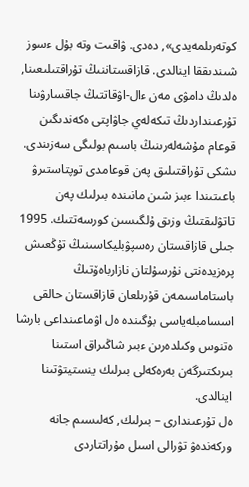كوتەرىلمەيدى», دەدى. ۋاقىت وتە بۇل ءسوز شىندىققا اينالدى. قازاقستاننىڭ تۇراقتىلىعىنا, ەلدىڭ دامۋى مەن ءال-اۋقاتتىڭ جاقسارۋىنا تۇرعىنداردىڭ تىكەلەي جاۋاپتى ەكەندىگىن قوعام مۇشەلەرىنىڭ باسىم بولىگى سەزىندى.
ىشكى تۇراقتىلىق پەن قوعامدى توپتاستىرۋ باعىتىندا ءبىز شىن مانىندە بىرلىك پەن تاتۋلىقتىڭ وزىق ۇلگىسىن كورسەتتىك. 1995 جىلى قازاقستان رەسپۋبليكاسىنىڭ تۇڭعىش پرەزيدەنتى نۇرسۇلتان نازارباەۆتىڭ باستاماسىمەن قۇرىلعان قازاقستان حالقى اسسامبلەياسى بۇگىندە ەل اۋماعىنداعى بارشا ەتنوس وكىلدەرىن ءبىر شاڭىراق استىنا بىرىكتىرگەن بەرەكەلى بىرلىك ينستيتۋتىنا اينالدى.
ەل تۇرعىندارى – بىرلىك, كەلىسىم جانە وركەندەۋ تۋرالى اسىل مۇراتتاردى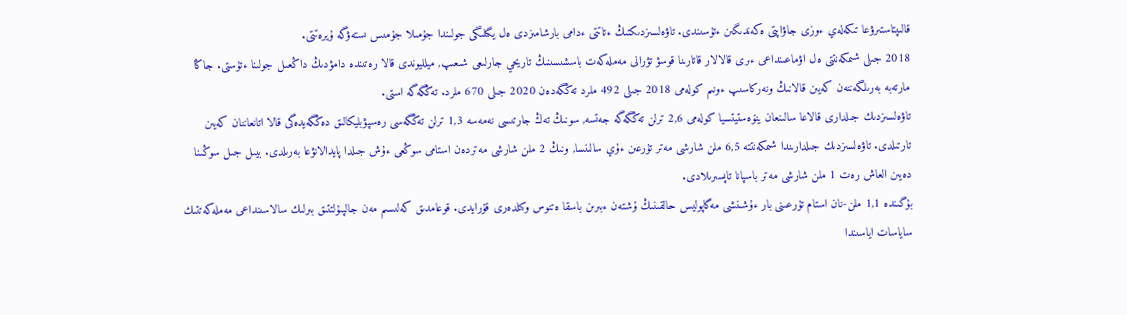قالىپتاستىرۋعا تىكەلەي ءوزى جاۋاپتى ەكەندىگىن ءتۇسىندى. تاۋەلسىزدىكتىڭ ءتاتتى ءدامى بارشامىزدى ەل يگىلىگى جولىندا جۇمىلا جۇمىس ىستەۋگە ۇيرەتتى.
2018 جىلى شىمكەنتتى ەل اۋماعىنداعى ءىرى قالالار قاتارىنا قوسۋ تۋرالى مەملەكەت باسشىسىنىڭ تاريحي جارلىعى شىعىپ, ميلليوندى قالا رەتىندە دامۋدىڭ داڭعىل جولىنا ءتۇستى. جاڭا مارتەبە بەرىلگەننەن كەيىن قالانىڭ ونەركاسىپ ءونىم كولەمى 2018 جىلى 492 ملرد تەڭگەدەن 2020 جىلى 670 ملرد. تەڭگەگە استى.
تاۋەلسىزدىك جىلدارى قالاعا سالىنعان ينۆەستيتسيا كولەمى 2,6 ترلن تەڭگەگە جەتسە, سونىڭ تەڭ جارتىسى نەمەسە 1,3 ترلن تەڭگەسى رەسپۋبليكالىق دەڭگەيدەگى قالا اتانعاننان كەيىن تارتىلدى. تاۋەلسىزدىك جىلدارىندا شىمكەنتتە 6,5 ملن شارشى مەتر تۇرعىن ءۇي سالىنسا, ونىڭ 2 ملن شارشى مەتردەن استامى سوڭعى ءۇش جىلدا پايدالانۋعا بەرىلدى. بيىل جىل سوڭىنا دەيىن العاش رەت 1 ملن شارشى مەتر باسپانا تاپسىرىلادى.
بۇگىندە 1,1 ملن-نان استام تۇرعىنى بار ءۇشىنشى مەگاپوليس حالقىنىڭ ۇشتەن ءبىرىن باسقا ەتنوس وكىلدەرى قۇرايدى. قوعامدىق كەلىسىم مەن جالپىۇلتتىق بىرلىك سالاسىنداعى مەملەكەتتىك ساياسات اياسىندا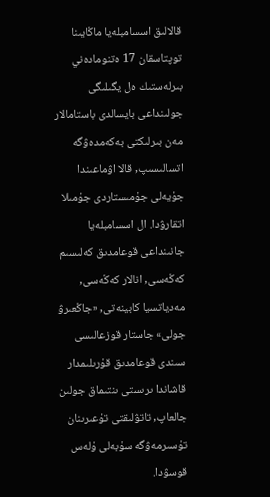قالالىق اسسامبلەيا ماڭايىنا توپتاسقان 17 ەتنومادەني بىرلەستىك ەل يگىلىگى جولىنداعى بايسالدى باستامالار مەن بىرلىكتى بەكەمدەۋگە اتسالىسىپ, قالا اۋماعىندا جۇيەلى جۇمىستاردى جۇمىلا اتقارۋدا. ال اسسامبلەيا جانىنداعى قوعامدىق كەلىسىم كەڭەسى, انالار كەڭەسى, مەدياتسيا كابينەتى, «جاڭعىرۋ جولى» جاستار قوزعالىسى سىندى قوعامدىق قۇرىلىمدار قاشاندا ىرىستى ىنتىماق جولىن جالعاپ, تاتۋلىقتى تۇعىرىنان تۇسىرمەۋگە سۇبەلى ۇلەس قوسۋدا.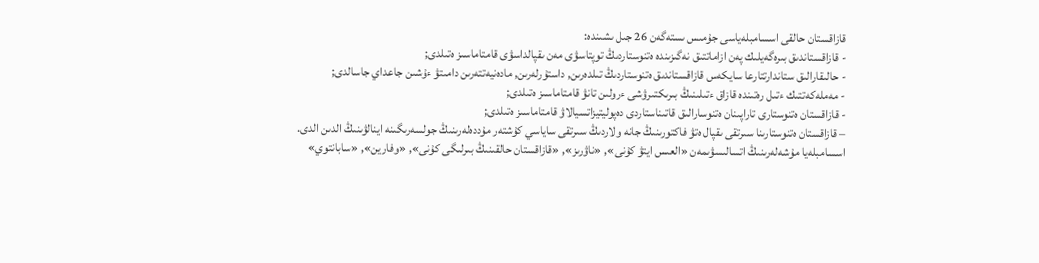قازاقستان حالقى اسسامبلەياسى جۇمىس ىستەگەن 26 جىل ىشىندە:
- قازاقستاندىق بىرەگەيلىك پەن ازاماتتىق نەگىزىندە ەتنوستاردىڭ توپتاسۋى مەن ىقپالداسۋى قامتاماسىز ەتىلدى;
- حالىقارالىق ستاندارتتارعا سايكەس قازاقستاندىق ەتنوستاردىڭ تىلدەرىن, داستۇرلەرىن, مادەنيەتتەرىن دامىتۋ ءۇشىن جاعداي جاسالدى;
- مەملەكەتتىك ءتىل رەتىندە قازاق ءتىلىنىڭ بىرىكتىرۋشى ءرولىن تانۋ قامتاماسىز ەتىلدى;
- قازاقستان ەتنوستارى تاراپىنان ەتنوسارالىق قاتىناستاردى دەپوليتيزاتسيالاۋ قامتاماسىز ەتىلدى;
– قازاقستان ەتنوستارىنا سىرتقى ىقپال ەتۋ فاكتورىنىڭ جانە ولاردىڭ سىرتقى ساياسي كۇشتەر مۇددەلەرىنىڭ جولسەرىگىنە اينالۋىنىڭ الدىن الدى.
اسسامبلەيا مۇشەلەرىنىڭ اتسالىسۋىمەن «العىس ايتۋ كۇنى», «ناۋرىز», «قازاقستان حالقىنىڭ بىرلىگى كۇنى», «وفارين», «سابانتوي»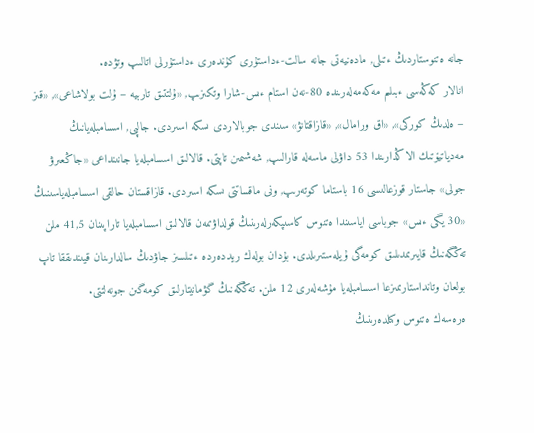جانە ەتنوستاردىڭ ءتىلى, مادەنيەتى جانە سالت-ءداستۇرى كۇندەرى ءداستۇرلى اتالىپ وتۋدە.
انالار كەڭەسى ءبىلىم مەكەمەلەرىندە 80-نەن استام ءىس-شارا وتكىزىپ, «ۇلتتىق تاربيە – ۇلت بولاشاعى», «قىز – ەلدىڭ كوركى», «اق ورامال», «قازاقتانۋ» سىندى جوبالاردى ىسكە اسىردى. جالپى, اسسامبلەيانىڭ مەدياتيۆتىك الاڭدارىندا 53 داۋلى ماسەلە قارالىپ, شەشىمىن تاپتى. قالالىق اسسامبلەيا جانىنداعى «جاڭعىرۋ جولى» جاستار قوزعالىسى 16 باستاما كوتەرىپ, ونى ماقساتتى ىسكە اسىردى. قازاقستان حالقى اسسامبلەياسىنىڭ «30 يگى ءىس» جوباسى اياسىندا ەتنوس كاسىپكەرلەرىنىڭ قولداۋىمەن قالالىق اسسامبلەيا تاراپىنان 41,5 ملن تەڭگەنىڭ قايىرىمدىلىق كومەگى ۇيلەستىرىلدى. بۇدان بولەك ريددەردە ءتىلسىز جاۋدىڭ سالدارىنان قيىندىققا تاپ بولعان وتانداستارىمىزعا اسسامبلەيا مۇشەلەرى 12 ملن. تەڭگەنىڭ گۋمانيتارلىق كومەگىن جونەلتتى.
ەرەسەك ەتنوس وكىلدەرىنىڭ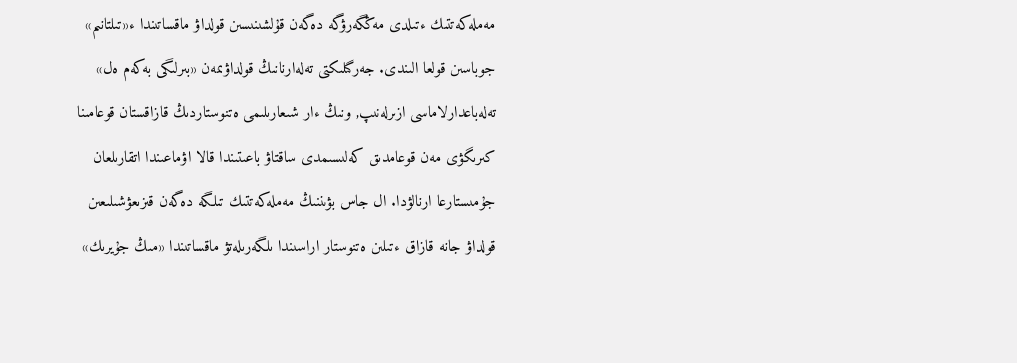مەملەكەتتىك ءتىلدى مەڭگەرۋگە دەگەن قۇلشىنىسىن قولداۋ ماقساتىندا ء«تىلتانىم» جوباسىن قولعا الىندى. جەرگىلىكتى تەلەارنانىڭ قولداۋىمەن «بىرلىگى بەكەم ەل» تەلەباعدارلاماسى ازىرلەنىپ, ونىڭ ءار شىعارىلىمى ەتنوستاردىڭ قازاقستان قوعامىنا كىرىگۋى مەن قوعامدىق كەلىسىمدى ساقتاۋ باعىتىندا قالا اۋماعىندا اتقارىلعان جۇمىستارعا ارنالۋدا. ال جاس بۋىننىڭ مەملەكەتتىك تىلگە دەگەن قىزىعۋشىلىعىن قولداۋ جانە قازاق ءتىلىن ەتنوستار اراسىندا ىلگەرىلەتۋ ماقساتىندا «مىڭ جۇيرىك»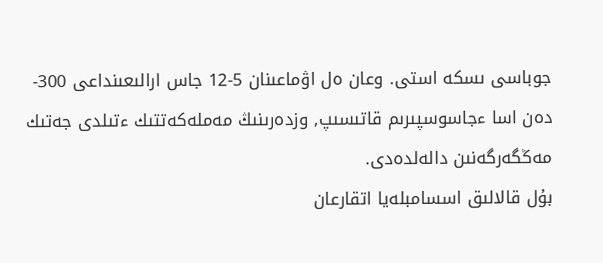جوباسى ىسكە استى. وعان ەل اۋماعىنان 5-12 جاس ارالىعىنداعى 300-دەن اسا ءجاسوسپىرىم قاتىسىپ, وزدەرىنىڭ مەملەكەتتىك ءتىلدى جەتىك مەڭگەرگەنىن دالەلدەدى.
بۇل قالالىق اسسامبلەيا اتقارعان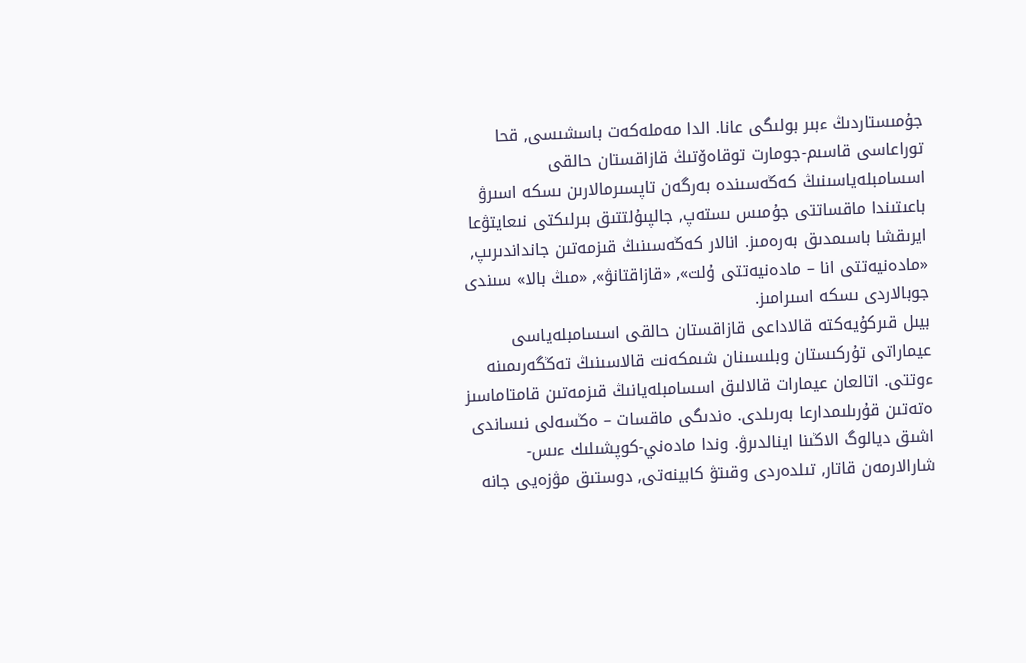جۇمىستاردىڭ ءبىر بولىگى عانا. الدا مەملەكەت باسشىسى, قحا توراعاسى قاسىم-جومارت توقاەۆتىڭ قازاقستان حالقى اسسامبلەياسىنىڭ كەڭەسىندە بەرگەن تاپسىرمالارىن ىسكە اسىرۋ باعىتىندا ماقساتتى جۇمىس ىستەپ, جالپىۇلتتىق بىرلىكتى نىعايتۋعا ايرىقشا باسىمدىق بەرەمىز. انالار كەڭەسىنىڭ قىزمەتىن جانداندىرىپ, «مادەنيەتتى انا – مادەنيەتتى ۇلت», «قازاقتانۋ», «مىڭ بالا» سىندى جوبالاردى ىسكە اسىرامىز.
بيىل قىركۇيەكتە قالاداعى قازاقستان حالقى اسسامبلەياسى عيماراتى تۇركىستان وبلىسىنان شىمكەنت قالاسىنىڭ تەڭگەرىمىنە ءوتتى. اتالعان عيمارات قالالىق اسسامبلەيانىڭ قىزمەتىن قامتاماسىز ەتەتىن قۇرىلىمدارعا بەرىلدى. ەندىگى ماقسات – ەڭسەلى نىساندى اشىق ديالوگ الاڭىنا اينالدىرۋ. وندا مادەني-كوپشىلىك ءىس-شارالارمەن قاتار, تىلدەردى وقىتۋ كابينەتى, دوستىق مۋزەيى جانە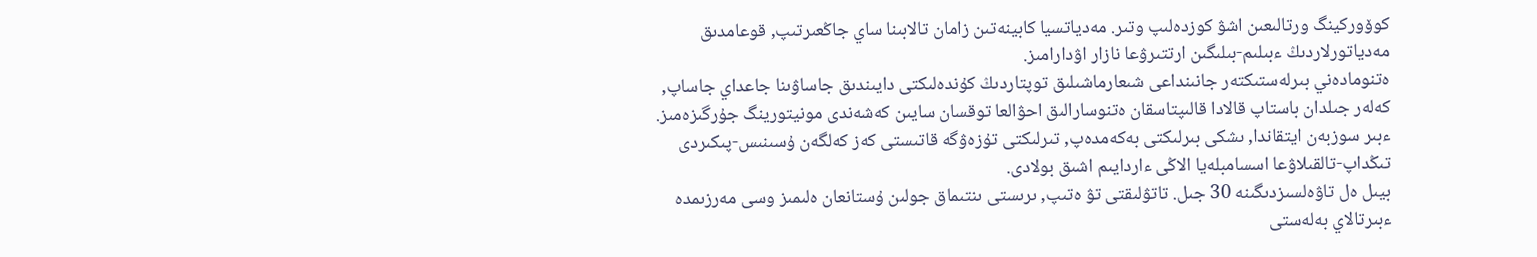كوۆوركينگ ورتالىعىن اشۋ كوزدەلىپ وتىر. مەدياتسيا كابينەتىن زامان تالابىنا ساي جاڭعىرتىپ, قوعامدىق مەدياتورلاردىڭ ءبىلىم-بىلىگىن ارتتىرۋعا نازار اۋدارامىز.
ەتنومادەني بىرلەستىكتەر جانىنداعى شىعارماشىلىق توپتاردىڭ كۇندەلىكتى دايىندىق جاساۋىنا جاعداي جاساپ, كەلەر جىلدان باستاپ قالادا قالىپتاسقان ەتنوسارالىق احۋالعا توقسان سايىن كەشەندى مونيتورينگ جۇرگىزەمىز. ءبىر سوزبەن ايتقاندا, ىشكى بىرلىكتى بەكەمدەپ, تىرلىكتى تۇزەۋگە قاتىستى كەز كەلگەن ۇسىنىس-پىكىردى تىڭداپ-تالقىلاۋعا اسسامبلەيا الاڭى ءاردايىم اشىق بولادى.
بيىل ەل تاۋەلسىزدىگىنە 30 جىل. تاتۋلىقتى تۋ ەتىپ, ىرىستى ىنتىماق جولىن ۇستانعان ەلىمىز وسى مەرزىمدە ءبىرتالاي بەلەستى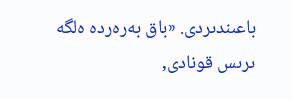باعىندىردى. «باق بەرەردە ەلگە ىرىس قونادى,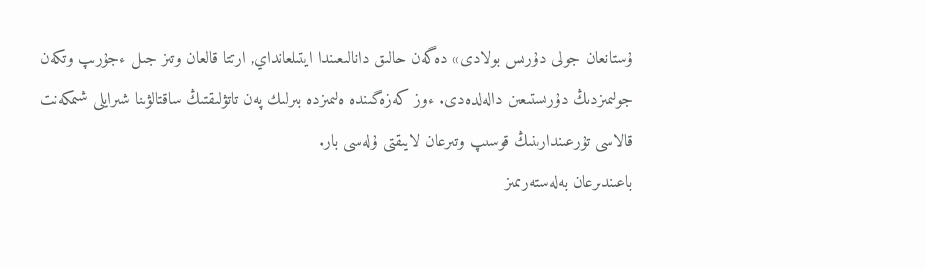ۇستانعان جولى دۇرىس بولادى» دەگەن حالىق دانالىعىندا ايتىلعانداي, ارتتا قالعان وتىز جىل ءجۇرىپ وتكەن جولىمىزدىڭ دۇرىستىعىن دالەلدەدى. ءوز كەزەگىندە ەلىمىزدە بىرلىك پەن تاتۋلىقتىڭ ساقتالۋىنا شىرايلى شىمكەنت قالاسى تۇرعىندارىنىڭ قوسىپ وتىرعان لايىقتى ۇلەسى بار.
باعىندىرعان بەلەستەرىمىز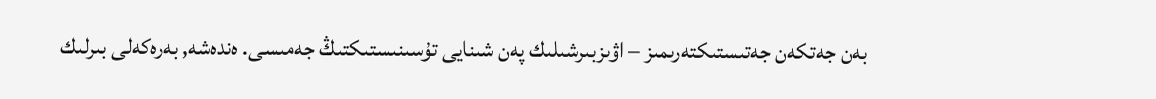بەن جەتكەن جەتىستىكتەرىمىز – اۋىزبىرشىلىك پەن شىنايى تۇسىنىستىكتىڭ جەمىسى. ەندەشە, بەرەكەلى بىرلىك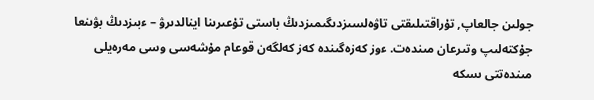جولىن جالعاپ, تۇراقتىلىقتى تاۋەلسىزدىگىمىزدىڭ باستى تۇعىرىنا اينالدىرۋ – ءبىزدىڭ بۋىنعا جۇكتەلىپ وتىرعان مىندەت. ءوز كەزەگىندە كەز كەلگەن قوعام مۇشەسى وسى مەرەيلى مىندەتتى ىسكە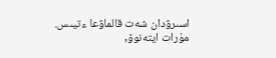اسىرۋدان شەت قالماۋعا ءتيىس.
مۇرات ايتەنوۆ,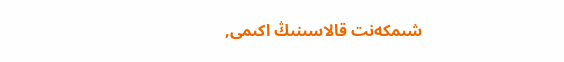شىمكەنت قالاسىنىڭ اكىمى,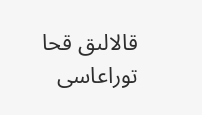قالالىق قحا توراعاسى